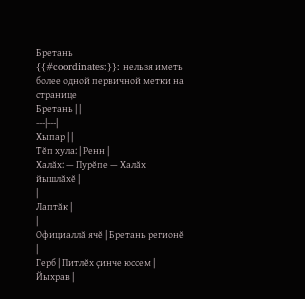Бретань
{{#coordinates:}}: нельзя иметь более одной первичной метки на странице
Бретань | |
---|---|
Хыпар | |
Тĕп хула: | Ренн |
Халăх: — Пурĕпе — Халăх йышлăхĕ |
|
Лаптăк |
|
Официаллă ячĕ | Бретань регионĕ |
Герб | Питлĕх çинче юссем |
Йыхрав |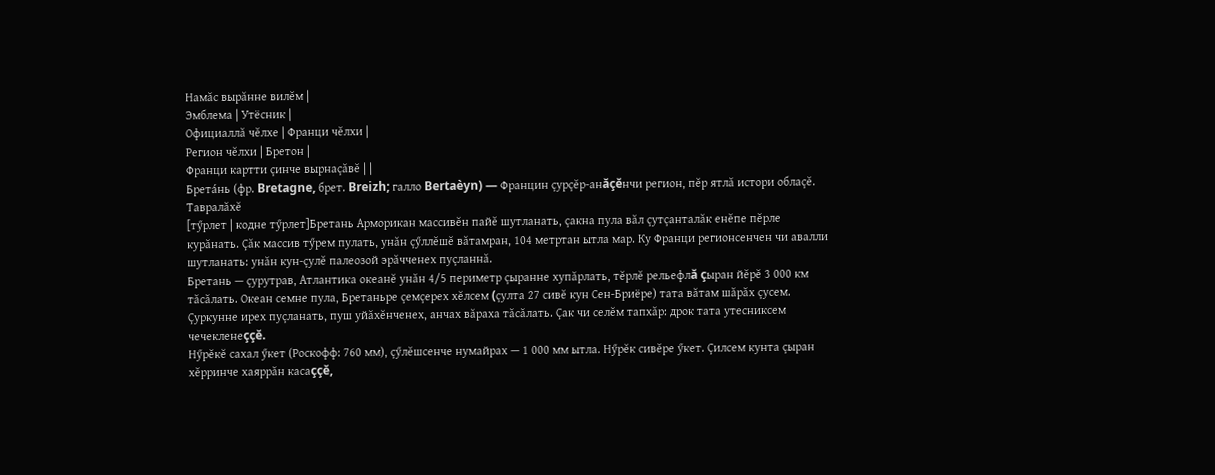Намăс вырăнне вилĕм |
Эмблема | Утёсник |
Официаллă чĕлхе | Франци чĕлхи |
Регион чĕлхи | Бретон |
Франци картти çинче вырнаçăвĕ | |
Брета́нь (фр. Bretagne, брет. Breizh; галло Bertaèyn) — Францин çурçĕр-анăçĕнчи регион, пĕр ятлă истори облаçĕ.
Тавралăхĕ
[тӳрлет | кодне тӳрлет]Бретань Арморикан массивĕн пайĕ шутланать, çакна пула вăл çутçанталăк енĕпе пĕрле курăнать. Çăк массив тӳрем пулать, унăн çӳллĕшĕ вăтамран, 104 метртан ытла мар. Ку Франци регионсенчен чи авалли шутланать: унăн кун-çулĕ палеозой эрăчченех пуçланнă.
Бретань — çурутрав, Атлантика океанĕ унăн 4/5 периметр çыранне хупăрлать, тĕрлĕ рельефлă çыран йĕрĕ 3 000 км тăсăлать. Океан семне пула, Бретаньре çемçерех хĕлсем (çулта 27 сивĕ кун Сен-Бриёре) тата вăтам шăрăх çусем. Çуркунне ирех пуçланать, пуш уйăхĕнченех, анчах вăраха тăсăлать. Çак чи селĕм тапхăр: дрок тата утесниксем чечекленеççĕ.
Нӳрĕкĕ сахал ӳкет (Роскофф: 760 мм), çӳлĕшсенче нумайрах — 1 000 мм ытла. Нӳрĕк сивĕре ӳкет. Çилсем кунта çыран хĕрринче хаяррăн касаççĕ,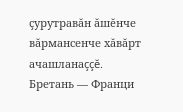çурутравăн ăшĕнче вăрмансенче хăвăрт ачашланаççĕ.
Бретань — Франци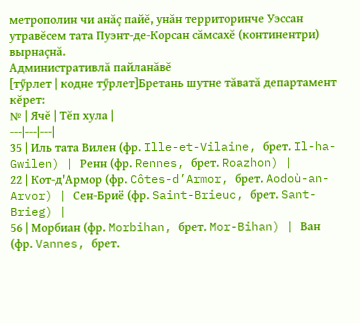метрополин чи анăç пайĕ, унăн территоринче Уэссан утравĕсем тата Пуэнт-де-Корсан сăмсахĕ (континентри) вырнаçнă.
Административлă пайланăвĕ
[тӳрлет | кодне тӳрлет]Бретань шутне тăватă департамент кĕрет:
№ | Ячĕ | Тĕп хула |
---|---|---|
35 | Иль тата Вилен (фр. Ille-et-Vilaine, брет. Il-ha-Gwilen) | Ренн (фр. Rennes, брет. Roazhon) |
22 | Кот-д'Армор (фр. Côtes-d’Armor, брет. Aodoù-an-Arvor) | Сен-Бриё (фр. Saint-Brieuc, брет. Sant-Brieg) |
56 | Морбиан (фр. Morbihan, брет. Mor-Bihan) | Ван (фр. Vannes, брет.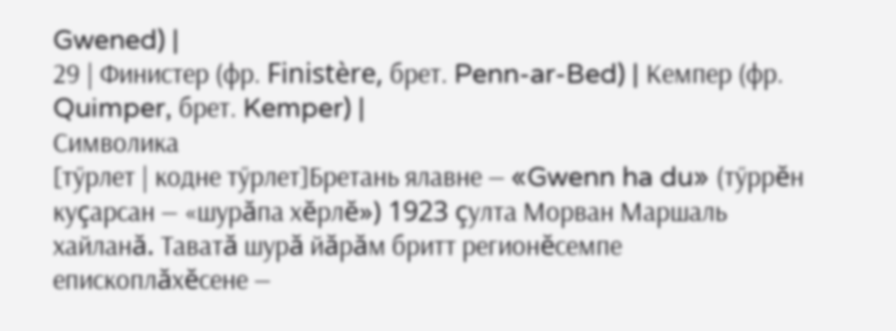Gwened) |
29 | Финистер (фр. Finistère, брет. Penn-ar-Bed) | Кемпер (фр. Quimper, брет. Kemper) |
Символика
[тӳрлет | кодне тӳрлет]Бретань ялавне — «Gwenn ha du» (тӳррĕн куçарсан — «шурăпа хĕрлĕ») 1923 çулта Морван Маршаль хайланă. Таватă шурă йăрăм бритт регионĕсемпе епископлăхĕсене —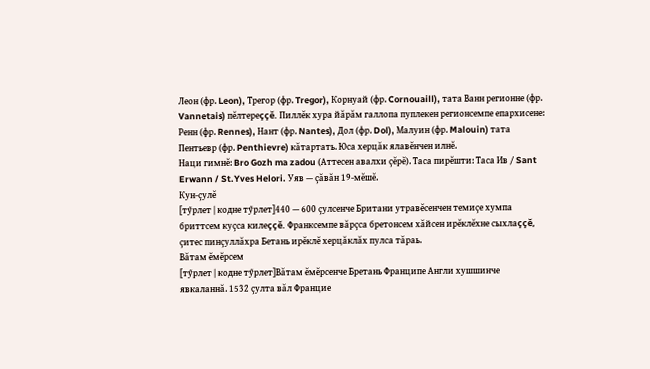Леон (фр. Leon), Трегор (фр. Tregor), Корнуай (фр. Cornouaill), тата Ванн регионне (фр. Vannetais) пĕлтереççĕ. Пиллĕк хура йăрăм галлопа пуплекен регионсемпе епархисене: Ренн (фр. Rennes), Нант (фр. Nantes), Дол (фр. Dol), Малуин (фр. Malouin) тата Пентьевр (фр. Penthievre) кăтартать. Юса херцăк ялавĕнчен илнĕ.
Наци гимнĕ: Bro Gozh ma zadou (Аттесен авалхи çĕрĕ). Таса пирĕшти: Таса Ив / Sant Erwann / St.Yves Helori. Уяв — çăвăн 19-мĕшĕ.
Кун-çулĕ
[тӳрлет | кодне тӳрлет]440 — 600 çулсенче Британи утравĕсенчен темиçе хумпа бриттсем куçса килеççĕ. Франксемпе вăрçса бретонсем хăйсен ирĕклĕхне сыхлаççĕ, çитес пинçуллăхра Бетань ирĕклĕ херцăклăх пулса тăраь.
Вăтам ĕмĕрсем
[тӳрлет | кодне тӳрлет]Вăтам ĕмĕрсенче Бретань Франципе Англи хушшинче явкаланнă. 1532 çулта вăл Францие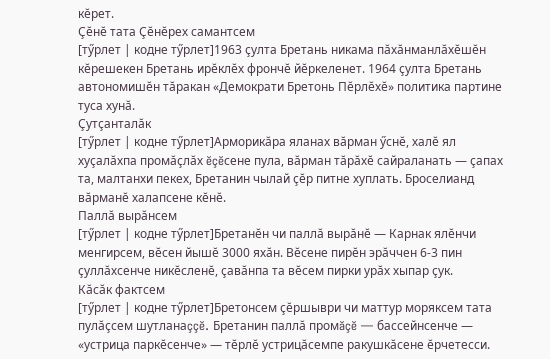кĕрет.
Çĕнĕ тата Çĕнĕрех самантсем
[тӳрлет | кодне тӳрлет]1963 çулта Бретань никама пăхăнманлăхĕшĕн кĕрешекен Бретань ирĕклĕх фрончĕ йĕркеленет. 1964 çулта Бретань автономишĕн тăракан «Демократи Бретонь Пĕрлĕхĕ» политика партине туса хунă.
Çутçанталăк
[тӳрлет | кодне тӳрлет]Арморикăра яланах вăрман ӳснĕ, халĕ ял хуçалăхпа промăçлăх ĕçĕсене пула, вăрман тăрăхĕ сайраланать — çапах та, малтанхи пекех, Бретанин чылай çĕр питне хуплать. Броселианд вăрманĕ халапсене кĕнĕ.
Паллă вырăнсем
[тӳрлет | кодне тӳрлет]Бретанĕн чи паллă вырăнĕ — Карнак ялĕнчи менгирсем, вĕсен йышĕ 3000 яхăн. Вĕсене пирĕн эрăччен 6-3 пин çуллăхсенче никĕсленĕ, çавăнпа та вĕсем пирки урăх хыпар çук.
Кăсăк фактсем
[тӳрлет | кодне тӳрлет]Бретонсем çĕршыври чи маттур моряксем тата пулăçсем шутланаççĕ. Бретанин паллă промăçĕ — бассейнсенче — «устрица паркĕсенче» — тĕрлĕ устрицăсемпе ракушкăсене ĕрчетесси.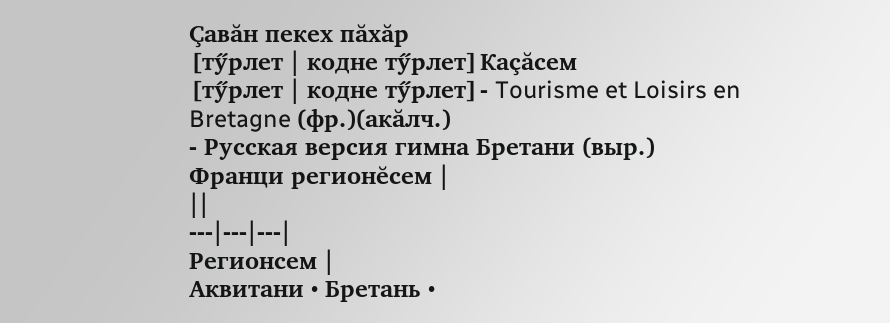Çавăн пекех пăхăр
[тӳрлет | кодне тӳрлет]Каçăсем
[тӳрлет | кодне тӳрлет]- Tourisme et Loisirs en Bretagne (фр.)(акăлч.)
- Русская версия гимна Бретани (выр.)
Франци регионĕсем |
||
---|---|---|
Регионсем |
Аквитани • Бретань •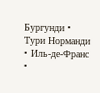Бургунди • Тури Норманди • Иль-де-Франс •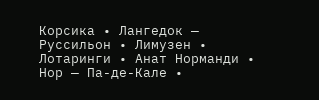Корсика • Лангедок — Руссильон • Лимузен • Лотаринги • Анат Норманди • Нор — Па-де-Кале •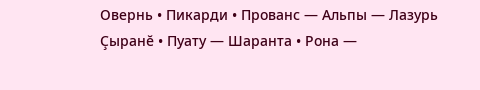Овернь • Пикарди • Прованс — Альпы — Лазурь Çыранĕ • Пуату — Шаранта • Рона —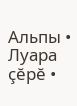Альпы • Луара çĕрĕ •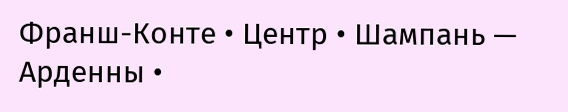Франш-Конте • Центр • Шампань — Арденны •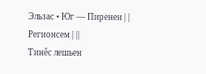Эльзас • Юг — Пиренеи | |
Регионсем | ||
Тинĕс лешьен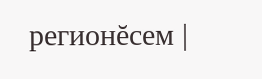регионĕсем |